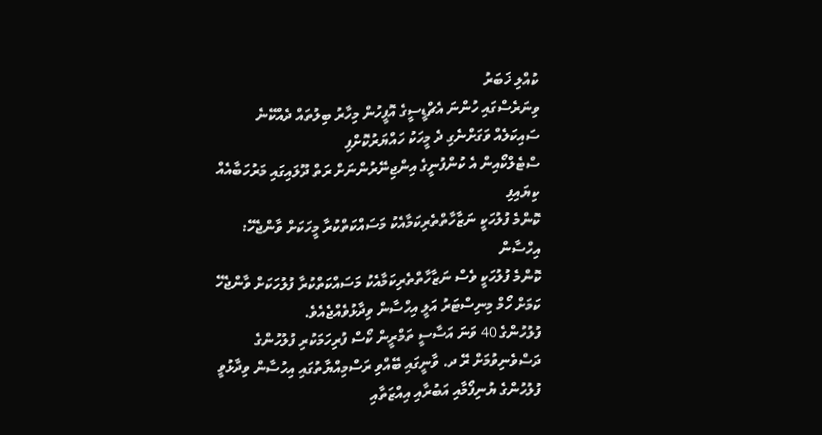ކުއްލި ޚަބަރު
ވިނަރެސްގައި ހުންނަ އެޗްޑީސީގެ އޮފީހުން މިހާރު ބިލުތައް ދެއްކޭނެ
ސައިކަލެއް ވަގަށްނެގި ދެ މީހަކު ހައްޔަރުކޮށްފި
ސްޓެލްކޯއިން އެ ކުންފުނީގެ އިންޖިނޭރުންނަށް ރަތް ދޫލައިގައި މަރުހަބާއެއް ކިޔައިފި
ކޮންމެ ފުލުހަކީ ނަޒާހާތްތެރިކަމާއެކު މަސައްކަތްކުރާ މީހަކަށް ވާންޖެހޭ: އިހްސާން
ކޮންމެ ފުލުހަކީ ވެސް ނަޒާހާތްތެރިކަމާއެކު މަސައްކަތްކުރާ ފުލުހަކަށް ވާންޖެހޭ ކަމަށް ހޯމް މިނިސްޓަރު އަލީ އިހްސާން ވިދާޅުވެއްޖެއެވެ.
ފުލުހުންގެ 40 ވަނަ އަސާސީ ތަމްރީން ކޯސް ފުރިހަމަކުރި ފުލުހުންގެ ދަސްވެނިވުމަށް ރޭ ދ. ވާނީގައި ބޭއްވި ރަސްމިއްޔާތުގައި އިހުސާން ވިދާޅުވީ ފުލުހުންގެ ޔުނިފޯމާއި އަބުރާއި އިއްޒަތާއި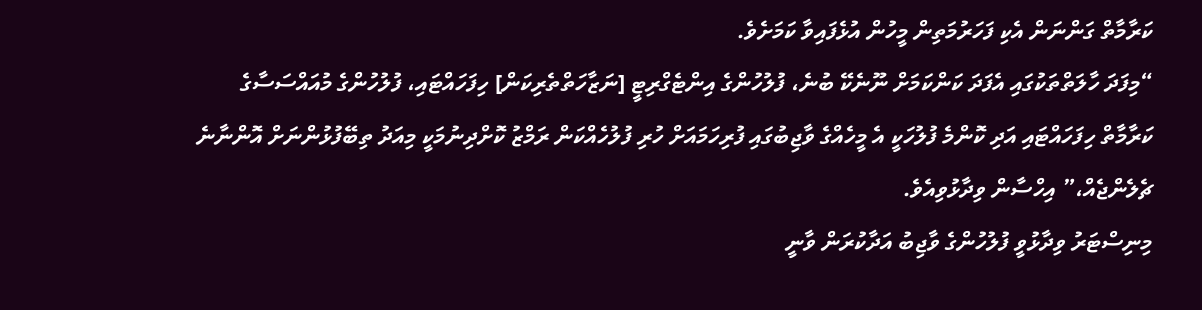ކަރާމާތް ގަންނަން އެކި ފަހަރުމަތިން މީހުން އުޅެފައިވާ ކަމަށެވެ.
“މިފަދަ ހާލަތްތަކުގައި އެފަދަ ކަންކަމަށް ނޫނެކޭ ބުނެ، ފުލުހުންގެ އިންޓެގްރިޓީ [ނަޒާހަތްތެރިކަން] ހިފަހައްޓައި، ފުލުހުންގެ މުއައްސަސާގެ ކަރާމާތް ހިފަހައްޓައި އަދި ކޮންމެ ފުލުހަކީ އެ މީހެއްގެ ވާޖިބުގައި ފުރިހަމައަށް ހުރި ފުލުހެއްކަން ރަމްޒު ކޮށްދިނުމަކީ މިއަދު ތިބޭފުޅުންނަށް އޮންނާނެ ޗެލެންޖެއް،” އިހްސާން ވިދާޅުވިއެވެ.
މިނިސްޓަރު ވިދާޅުވީ ފުލުހުންގެ ވާޖިބު އަދާކުރަން ވާނީ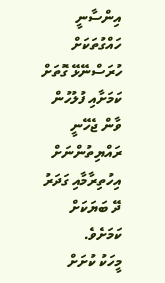އިންސާނީ ހައްގުތަކަށް ހުރަސްނޭޅޭ ގޮތަށް ކަމަށާއި ފުލުހުން ވާން ޖެހޭނީ ރައްޔިތުންނަށް އިހުތިރާމާއި ގަދަރު ދޭ ބަޔަކަށް ކަމަށެވެ.
މީހަކު ކުށަށް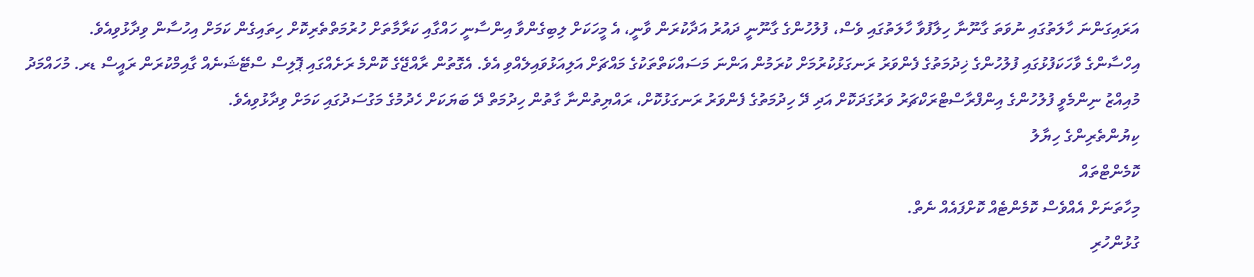އަރައިގަންނަ ހާލަތުގައި ނުވަތަ ގާނޫނާ ހިލާފުވާ ހާލަތުގައި ވެސް، ފުލުހުންގެ ގާނޫނީ ދައުރު އަދާކުރަން ވާނީ، އެ މީހަކަށް ލިބިގެންވާ އިންސާނީ ހައްގާއި ކަރާމާތަށް ހުރުމަތްތެރިކޮށް ހިތައިގެން ކަމަށް އިހުސާން ވިދާޅުވިއެވެ.
އިހްސާންގެ ވާހަކަފުޅުގައި ފުލުހުންގެ ޚިދުމަތުގެ ފެންވަރު ރަނގަޅުކުރުމަށް ކުރަމުން އަންނަ މަސައްކަތްތަކުގެ މައްޗަށް އަލިއަޅުވައިލެއްވި އެވެ. އެގޮތުން ރާއްޖޭގެ ކޮންމެ ރަށެއްގައި ޕޮލިސް ސްޓޭޝަނެއް ގާއިމްކުރަން ރައީސް ޑރ. މުހައްމަދު މުއިއްޒު ނިންމެވީ ފުލުހުންގެ އިންފްރާސްޓްރަކްޗަރު ވަރުގަދަކޮށް އަދި ދޭ ހިދުމަތުގެ ފެންވަރު ރަނގަޅުކޮށް، ރައްޔިތުންނާ ގާތުން ހިދުމަތް ދޭ ބަޔަކަށް ހެދުމުގެ މަގުސަދުގައި ކަމަށް ވިދާޅުވިއެވެ.
ކިޔުންތެރިންގެ ހިޔާލު
ކޮމެންޓްތައް
މިހާތަނަށް އެއްވެސް ކޮމެންޓެއް ކޮށްފައެއް ނެތް.
ގުޅުންހުރި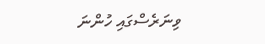ވިނަރެސްގައި ހުންނަ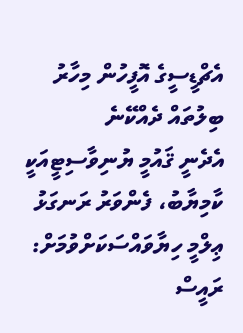އެޗްޑީސީގެ އޮފީހުން މިހާރު ބިލުތައް ދެއްކޭނެ
އެދެނީ ޤައުމީ ޔުނިވާސިޓީއަކީ ކާމިޔާބު، ފެންވަރު ރަނގަޅު ޢިލްމީ ހިޔާވައްސަކަށްވުމަށް: ރައީސް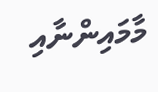މާމައިންނާއި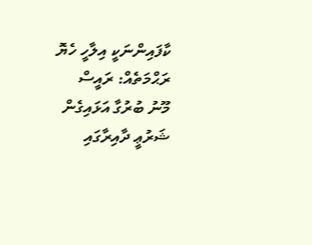ކާފައިންނަކީ އިލާހީ ހެޔޮ ރަޙްމަތެއް: ރައީސް
މޫނު ބުރުގާ އަޅައިގެން ޝަރުޢީ ދާއިރާގައި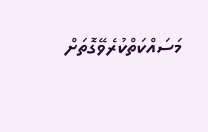މަސައްކަތްކުރެވޭގޮތަށް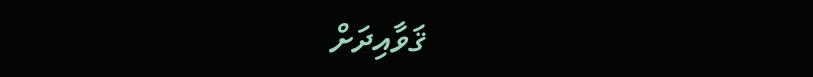ޤަވާއިދަށް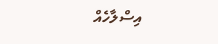އިސްލާހެއް